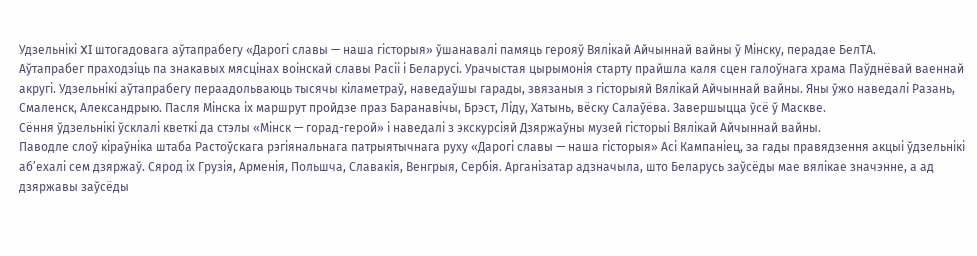Удзельнікі XI штогадовага аўтапрабегу «Дарогі славы — наша гісторыя» ўшанавалі памяць герояў Вялікай Айчыннай вайны ў Мінску, перадае БелТА.
Аўтапрабег праходзіць па знакавых мясцінах воінскай славы Расіі і Беларусі. Урачыстая цырымонія старту прайшла каля сцен галоўнага храма Паўднёвай ваеннай акругі. Удзельнікі аўтапрабегу пераадольваюць тысячы кіламетраў, наведаўшы гарады, звязаныя з гісторыяй Вялікай Айчыннай вайны. Яны ўжо наведалі Разань, Смаленск, Александрыю. Пасля Мінска іх маршрут пройдзе праз Баранавічы, Брэст, Ліду, Хатынь, вёску Салаўёва. Завершыцца ўсё ў Маскве.
Сёння ўдзельнікі ўсклалі кветкі да стэлы «Мінск — горад-герой» і наведалі з экскурсіяй Дзяржаўны музей гісторыі Вялікай Айчыннай вайны.
Паводле слоў кіраўніка штаба Растоўскага рэгіянальнага патрыятычнага руху «Дарогі славы — наша гісторыя» Асі Кампаніец, за гады правядзення акцыі ўдзельнікі аб’ехалі сем дзяржаў. Сярод іх Грузія, Арменія, Польшча, Славакія, Венгрыя, Сербія. Арганізатар адзначыла, што Беларусь заўсёды мае вялікае значэнне, а ад дзяржавы заўсёды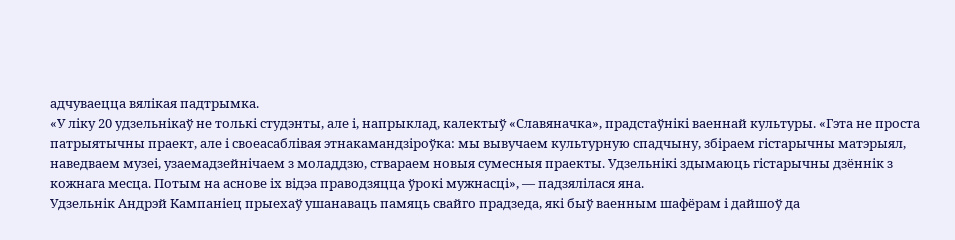адчуваецца вялікая падтрымка.
«У ліку 20 удзельнікаў не толькі студэнты, але і, напрыклад, калектыў «Славяначка», прадстаўнікі ваеннай культуры. «Гэта не проста патрыятычны праект, але і своеасаблівая этнакамандзіроўка: мы вывучаем культурную спадчыну, збіраем гістарычны матэрыял, наведваем музеі, узаемадзейнічаем з моладдзю, ствараем новыя сумесныя праекты. Удзельнікі здымаюць гістарычны дзённік з кожнага месца. Потым на аснове іх відэа праводзяцца ўрокі мужнасці», — падзялілася яна.
Удзельнік Андрэй Кампаніец прыехаў ушанаваць памяць свайго прадзеда, які быў ваенным шафёрам і дайшоў да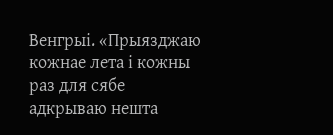Венгрыі. «Прыязджаю кожнае лета і кожны раз для сябе адкрываю нешта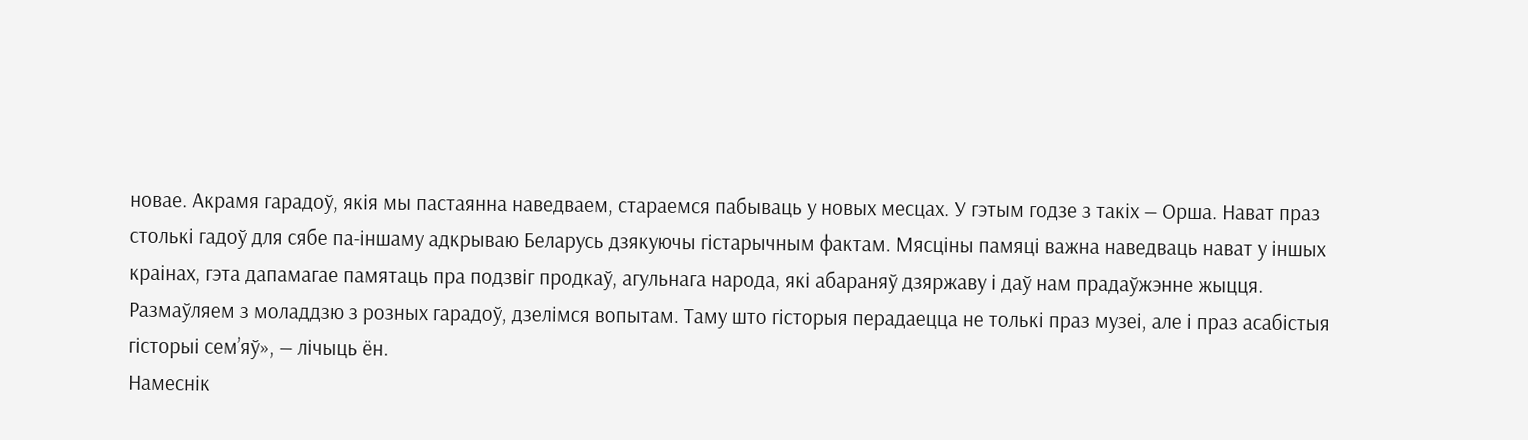новае. Акрамя гарадоў, якія мы пастаянна наведваем, стараемся пабываць у новых месцах. У гэтым годзе з такіх — Орша. Нават праз столькі гадоў для сябе па-іншаму адкрываю Беларусь дзякуючы гістарычным фактам. Мясціны памяці важна наведваць нават у іншых краінах, гэта дапамагае памятаць пра подзвіг продкаў, агульнага народа, які абараняў дзяржаву і даў нам прадаўжэнне жыцця. Размаўляем з моладдзю з розных гарадоў, дзелімся вопытам. Таму што гісторыя перадаецца не толькі праз музеі, але і праз асабістыя гісторыі сем’яў», — лічыць ён.
Намеснік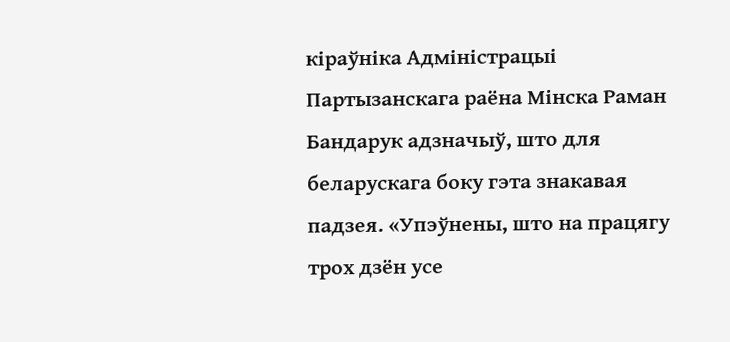кіраўніка Адміністрацыі Партызанскага раёна Мінска Раман Бандарук адзначыў, што для беларускага боку гэта знакавая падзея. «Упэўнены, што на працягу трох дзён усе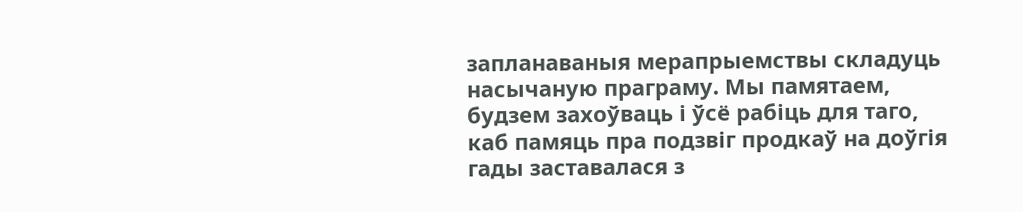запланаваныя мерапрыемствы складуць насычаную праграму. Мы памятаем, будзем захоўваць і ўсё рабіць для таго, каб памяць пра подзвіг продкаў на доўгія гады заставалася з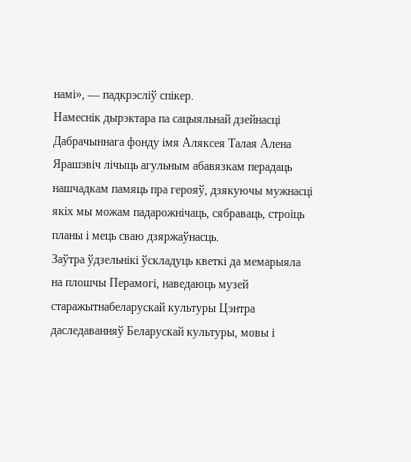намі», — падкрэсліў спікер.
Намеснік дырэктара па сацыяльнай дзейнасці Дабрачыннага фонду імя Аляксея Талая Алена Ярашэвіч лічыць агульным абавязкам перадаць нашчадкам памяць пра герояў, дзякуючы мужнасці якіх мы можам падарожнічаць, сябраваць, строіць планы і мець сваю дзяржаўнасць.
Заўтра ўдзельнікі ўскладуць кветкі да мемарыяла на плошчы Перамогі, наведаюць музей старажытнабеларускай культуры Цэнтра даследаванняў Беларускай культуры, мовы і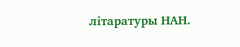літаратуры НАН.